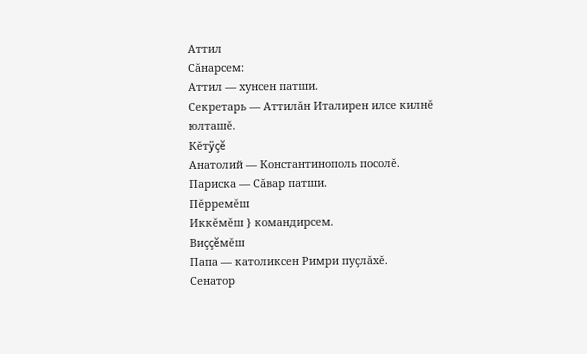Аттил
Сăнарсем:
Аттил — хунсен патши.
Секретарь — Аттилăн Италирен илсе килнĕ юлташĕ.
Кĕтÿçĕ
Анатолий — Константинополь посолĕ.
Париска — Сăвар патши.
Пĕрремĕш
Иккĕмĕш } командирсем.
Виççĕмĕш
Папа — католиксен Римри пуçлăхĕ.
Сенатор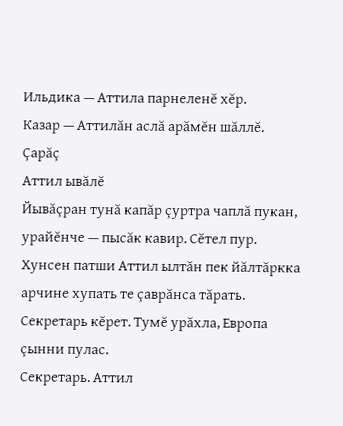Ильдика — Аттила парнеленĕ хĕр.
Казар — Аттилăн аслă арăмĕн шăллĕ.
Çарăç
Аттил ывăлĕ
Йывăçран тунă капăр çуртра чаплă пукан, урайĕнче — пысăк кавир. Сĕтел пур. Хунсен патши Аттил ылтăн пек йăлтăркка арчине хупать те çаврăнса тăрать. Секретарь кĕрет. Тумĕ урăхла, Европа çынни пулас.
Секретарь. Аттил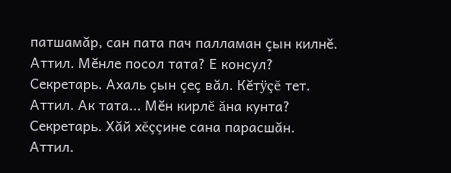патшамăр, сан пата пач палламан çын килнĕ.
Аттил. Мĕнле посол тата? Е консул?
Секретарь. Ахаль çын çеç вăл. Кĕтÿçĕ тет.
Аттил. Ак тата... Мĕн кирлĕ ăна кунта?
Секретарь. Хăй хĕççине сана парасшăн.
Аттил.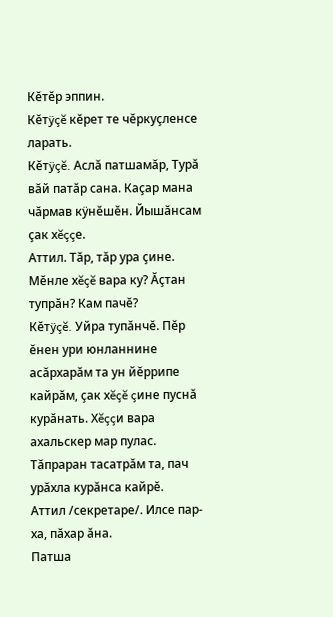Кĕтĕр эппин.
Кĕтÿçĕ кĕрет те чĕркуçленсе ларать.
Кĕтÿçĕ. Аслă патшамăр, Турă вăй патăр сана. Каçар мана чăрмав кÿнĕшĕн. Йышăнсам çак хĕççе.
Аттил. Тăр, тăр ура çине. Мĕнле хĕçĕ вара ку? Ăçтан тупрăн? Кам пачĕ?
Кĕтÿçĕ. Уйра тупăнчĕ. Пĕр ĕнен ури юнланнине асăрхарăм та ун йĕррипе кайрăм, çак хĕçĕ çине пуснă курăнать. Хĕççи вара ахальскер мар пулас. Тăпраран тасатрăм та, пач урăхла курăнса кайрĕ.
Аттил /секретаре/. Илсе пар-ха, пăхар ăна.
Патша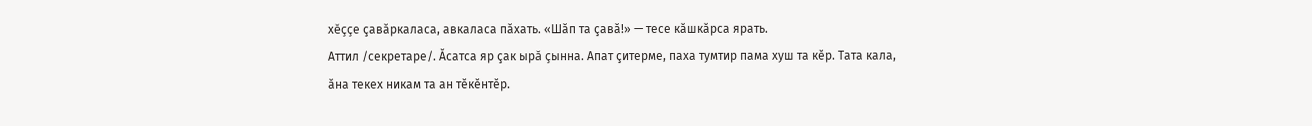хĕççе çавăркаласа, авкаласа пăхать. «Шăп та çавă!» — тесе кăшкăрса ярать.
Аттил /секретаре/. Ăсатса яр çак ырă çынна. Апат çитерме, паха тумтир пама хуш та кĕр. Тата кала, ăна текех никам та ан тĕкĕнтĕр.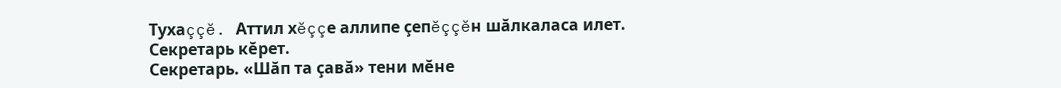Тухаççĕ. Аттил хĕççе аллипе çепĕççĕн шăлкаласа илет. Секретарь кĕрет.
Секретарь. «Шăп та çавă» тени мĕне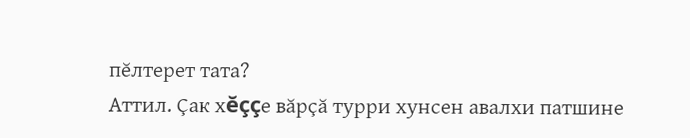пĕлтерет тата?
Аттил. Çак хĕççе вăрçă турри хунсен авалхи патшине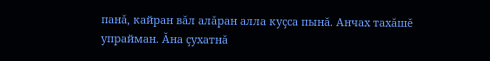панă, кайран вăл алăран алла куçса пынă. Анчах тахăшĕ упрайман. Ăна çухатнă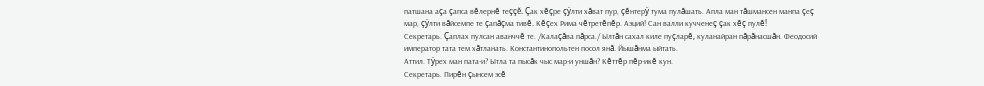патшана аçа çапса вĕлернĕ теççĕ. Çак хĕçре çÿлти хăват пур, çĕнтерÿ тума пулăшать. Апла ман тăшмансен манпа çеç мар, çÿлти вăйсемпе те çапăçма тивĕ. Кĕçех Рима чĕтретĕпĕр. Аэций! Сан валли кучченеç çак хĕç пулĕ!
Секретарь. Çаплах пулсан аванччĕ те. /Калаçăва пăрса./ Ылтăн сахал киле пуçларĕ, куланайран пăрăнасшăн. Феодосий император тата тем хăтланать. Константинопольтен посол янă. Йышăнма ыйтать.
Аттил. Тÿрех ман пата-и? Ытла та пысăк чыс мар-и уншăн? Кĕттĕр пĕр-икĕ кун.
Секретарь. Пирĕн çынсем эсĕ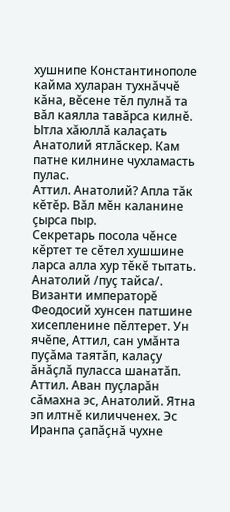хушнипе Константинополе кайма хуларан тухнăччĕ кăна, вĕсене тĕл пулнă та вăл каялла тавăрса килнĕ. Ытла хăюллă калаçать Анатолий ятлăскер. Кам патне килнине чухламасть пулас.
Аттил. Анатолий? Апла тăк кĕтĕр. Вăл мĕн каланине çырса пыр.
Секретарь посола чĕнсе кĕртет те сĕтел хушшине ларса алла хур тĕкĕ тытать.
Анатолий /пуç тайса/. Византи императорĕ Феодосий хунсен патшине хисепленине пĕлтерет. Ун ячĕпе, Аттил, сан умăнта пуçăма таятăп, калаçу ăнăçлă пуласса шанатăп.
Аттил. Аван пуçларăн сăмахна эс, Анатолий. Ятна эп илтнĕ киличченех. Эс Иранпа çапăçнă чухне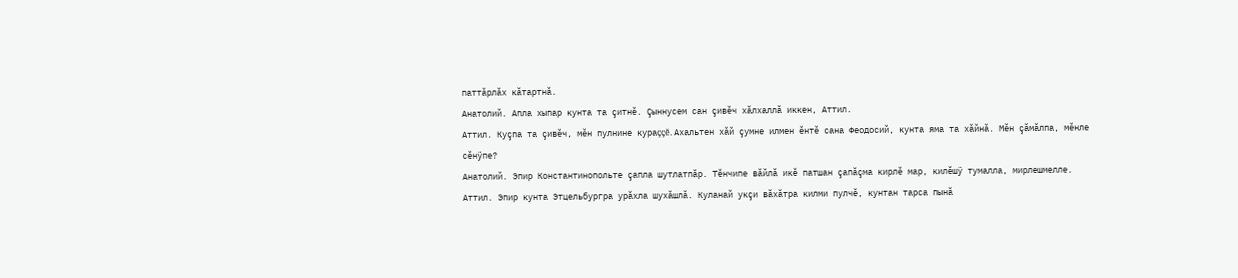паттăрлăх кăтартнă.
Анатолий. Апла хыпар кунта та çитнĕ. Çыннусем сан çивĕч хăлхаллă иккен, Аттил.
Аттил. Куçпа та çивĕч, мĕн пулнине кураççĕ. Ахальтен хăй çумне илмен ĕнтĕ сана Феодосий, кунта яма та хăйнă. Мĕн çăмăлпа, мĕнле сĕнÿпе?
Анатолий. Эпир Константинопольте çапла шутлатпăр. Тĕнчипе вăйлă икĕ патшан çапăçма кирлĕ мар, килĕшÿ тумалла, мирлешмелле.
Аттил. Эпир кунта Этцельбургра урăхла шухăшлă. Куланай укçи вăхăтра килми пулчĕ, кунтан тарса пынă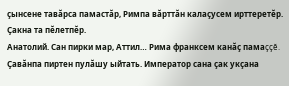çынсене тавăрса памастăр, Римпа вăрттăн калаçусем ирттеретĕр. Çакна та пĕлетпĕр.
Анатолий. Сан пирки мар, Аттил… Рима франксем канăç памаççĕ. Çавăнпа пиртен пулăшу ыйтать. Император сана çак укçана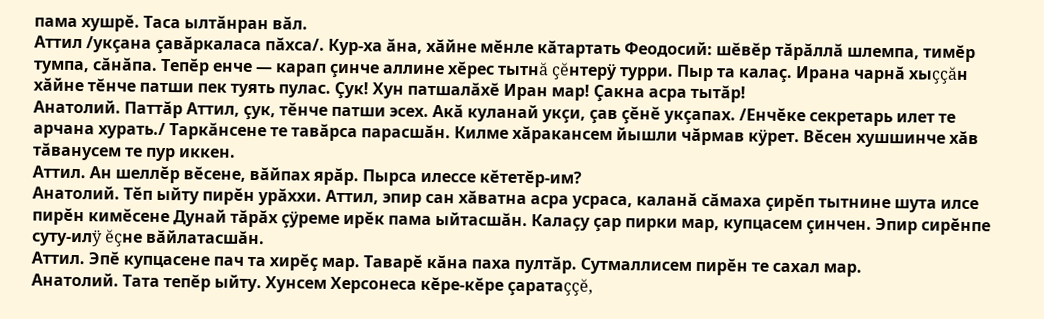пама хушрĕ. Таса ылтăнран вăл.
Аттил /укçана çавăркаласа пăхса/. Кур-ха ăна, хăйне мĕнле кăтартать Феодосий: шĕвĕр тăрăллă шлемпа, тимĕр тумпа, сăнăпа. Тепĕр енче — карап çинче аллине хĕрес тытнă çĕнтерÿ турри. Пыр та калаç. Ирана чарнă хыççăн хăйне тĕнче патши пек туять пулас. Çук! Хун патшалăхĕ Иран мар! Çакна асра тытăр!
Анатолий. Паттăр Аттил, çук, тĕнче патши эсех. Акă куланай укçи, çав çĕнĕ укçапах. /Енчĕке секретарь илет те арчана хурать./ Таркăнсене те тавăрса парасшăн. Килме хăракансем йышли чăрмав кÿрет. Вĕсен хушшинче хăв тăванусем те пур иккен.
Аттил. Ан шеллĕр вĕсене, вăйпах ярăр. Пырса илессе кĕтетĕр-им?
Анатолий. Тĕп ыйту пирĕн урăххи. Аттил, эпир сан хăватна асра усраса, каланă сăмаха çирĕп тытнине шута илсе пирĕн кимĕсене Дунай тăрăх çÿреме ирĕк пама ыйтасшăн. Калаçу çар пирки мар, купцасем çинчен. Эпир сирĕнпе суту-илÿ ĕçне вăйлатасшăн.
Аттил. Эпĕ купцасене пач та хирĕç мар. Таварĕ кăна паха пултăр. Сутмаллисем пирĕн те сахал мар.
Анатолий. Тата тепĕр ыйту. Хунсем Херсонеса кĕре-кĕре çаратаççĕ,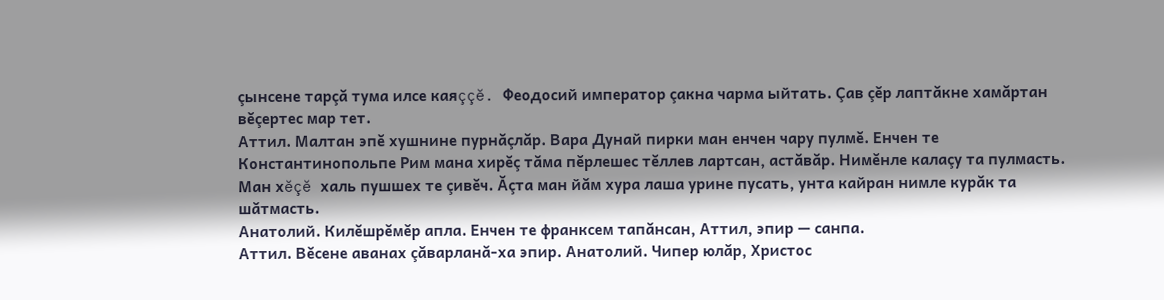çынсене тарçă тума илсе каяççĕ. Феодосий император çакна чарма ыйтать. Çав çĕр лаптăкне хамăртан вĕçертес мар тет.
Аттил. Малтан эпĕ хушнине пурнăçлăр. Вара Дунай пирки ман енчен чару пулмĕ. Енчен те Константинопольпе Рим мана хирĕç тăма пĕрлешес тĕллев лартсан, астăвăр. Нимĕнле калаçу та пулмасть. Ман хĕçĕ халь пушшех те çивĕч. Ăçта ман йăм хура лаша урине пусать, унта кайран нимле курăк та шăтмасть.
Анатолий. Килĕшрĕмĕр апла. Енчен те франксем тапăнсан, Аттил, эпир — санпа.
Аттил. Вĕсене аванах çăварланă-ха эпир. Анатолий. Чипер юлăр, Христос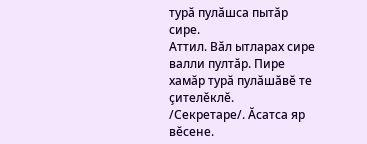турă пулăшса пытăр сире.
Аттил. Вăл ытларах сире валли пултăр. Пире хамăр турă пулăшăвĕ те çителĕклĕ.
/Секретаре/. Ăсатса яр вĕсене.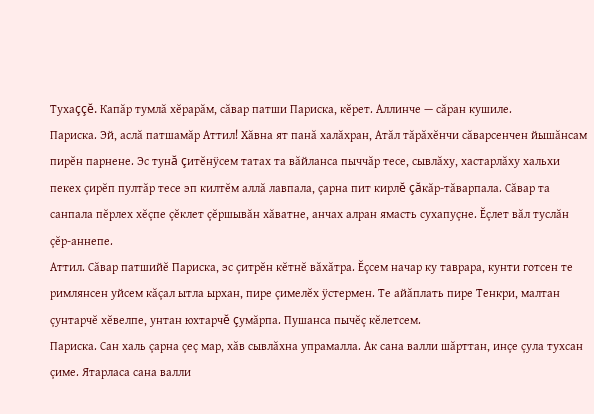Тухаççĕ. Капăр тумлă хĕрарăм, сăвар патши Париска, кĕрет. Аллинче — сăран кушиле.
Париска. Эй, аслă патшамăр Аттил! Хăвна ят панă халăхран, Атăл тăрăхĕнчи сăварсенчен йышăнсам пирĕн парнене. Эс тунă çитĕнÿсем татах та вăйланса пыччăр тесе, сывлăху, хастарлăху хальхи пекех çирĕп пултăр тесе эп килтĕм аллă лавпала, çарна пит кирлĕ çăкăр-тăварпала. Сăвар та санпала пĕрлех хĕçпе çĕклет çĕршывăн хăватне, анчах алран ямасть сухапуçне. Ĕçлет вăл туслăн çĕр-аннепе.
Аттил. Сăвар патшийĕ Париска, эс çитрĕн кĕтнĕ вăхăтра. Ĕçсем начар ку таврара, кунти готсен те римлянсен уйсем кăçал ытла ырхан, пире çимелĕх ÿстермен. Те айăплать пире Тенкри, малтан çунтарчĕ хĕвелпе, унтан юхтарчĕ çумăрпа. Пушанса пычĕç кĕлетсем.
Париска. Сан халь çарна çеç мар, хăв сывлăхна упрамалла. Ак сана валли шăрттан, инçе çула тухсан çиме. Ятарласа сана валли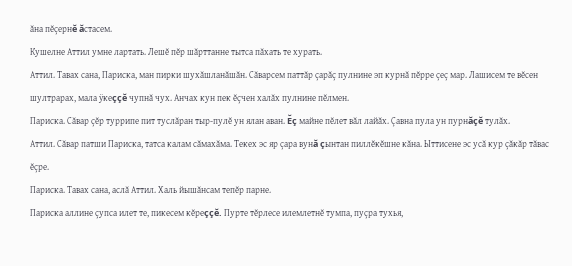ăна пĕçернĕ ăстасем.
Кушелне Аттил умне лартать. Лешĕ пĕр шăрттанне тытса пăхать те хурать.
Аттил. Тавах сана, Париска, ман пирки шухăшланăшăн. Сăварсем паттăр çарăç пулнине эп курнă пĕрре çеç мар. Лашисем те вĕсен шултрарах, мала ÿкеççĕ чупнă чух. Анчах кун пек ĕçчен халăх пулнине пĕлмен.
Париска. Сăвар çĕр туррипе пит туслăран тыр-пулĕ ун ялан аван. Ĕç майне пĕлет вăл лайăх. Çавна пула ун пурнăçĕ тулăх.
Аттил. Сăвар патши Париска, татса калам сăмахăма. Текех эс яр çара вунă çынтан пиллĕкĕшне кăна. Ыттисене эс усă кур çăкăр тăвас ĕçре.
Париска. Тавах сана, аслă Аттил. Халь йышăнсам тепĕр парне.
Париска аллине çупса илет те, пикесем кĕреççĕ. Пурте тĕрлесе илемлетнĕ тумпа, пуçра тухья,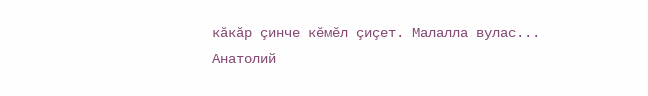кăкăр çинче кĕмĕл çиçет. Малалла вулас...
Анатолий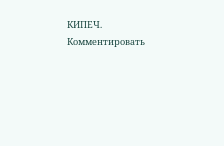КИПЕЧ.
Комментировать